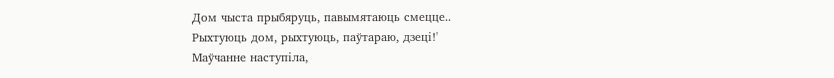Дом чыста прыбяруць, павымятаюць смецце..
Рыхтуюць дом, рыхтуюць, паўтараю, дзеці!'
Маўчанне наступіла,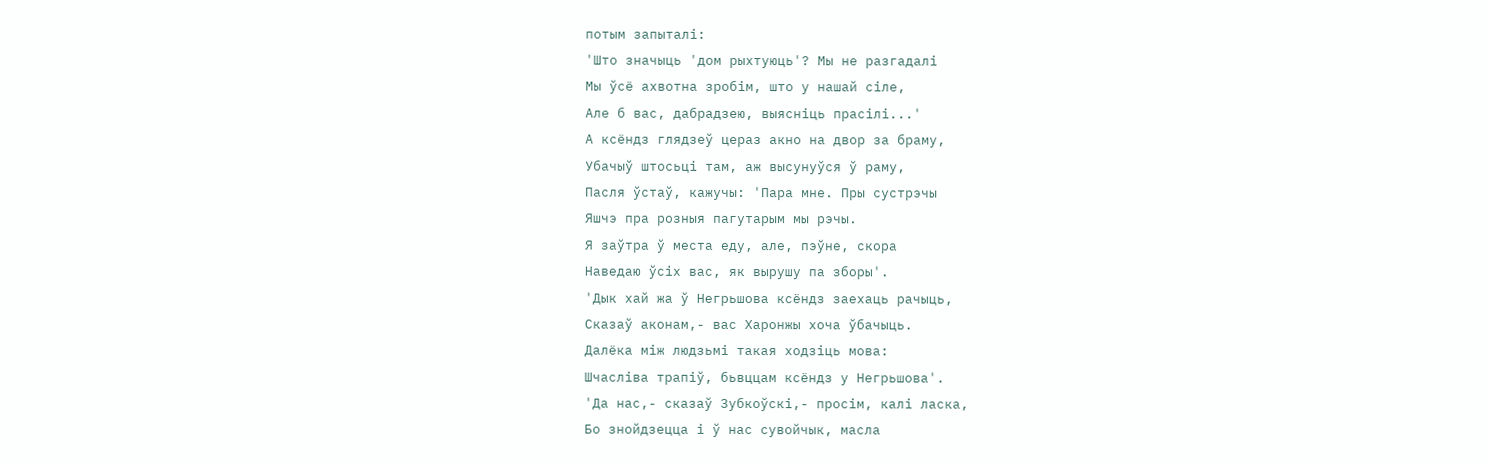потым запыталі:
'Што значыць 'дом рыхтуюць'? Мы не разгадалі
Мы ўсё ахвотна зробім, што у нашай сіле,
Але б вас, дабрадзею, выясніць прасілі...'
А ксёндз глядзеў цераз акно на двор за браму,
Убачыў штосьці там, аж высунуўся ў раму,
Пасля ўстаў, кажучы: 'Пара мне. Пры сустрэчы
Яшчэ пра розныя пагутарым мы рэчы.
Я заўтра ў места еду, але, пэўне, скора
Наведаю ўсіх вас, як вырушу па зборы'.
'Дык хай жа ў Негрьшова ксёндз заехаць рачыць,
Сказаў аконам,- вас Харонжы хоча ўбачыць.
Далёка між людзьмі такая ходзіць мова:
Шчасліва трапіў, бьвццам ксёндз у Негрьшова'.
'Да нас,- сказаў Зубкоўскі,- просім, калі ласка,
Бо знойдзецца і ў нас сувойчык, масла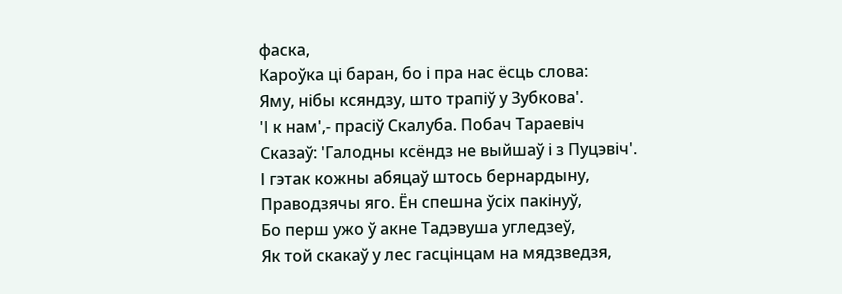фаска,
Кароўка ці баран, бо і пра нас ёсць слова:
Яму, нібы ксяндзу, што трапіў у Зубкова'.
'I к нам',- прасіў Скалуба. Побач Тараевіч
Сказаў: 'Галодны ксёндз не выйшаў і з Пуцэвіч'.
І гэтак кожны абяцаў штось бернардыну,
Праводзячы яго. Ён спешна ўсіх пакінуў,
Бо перш ужо ў акне Тадэвуша угледзеў,
Як той скакаў у лес гасцінцам на мядзведзя,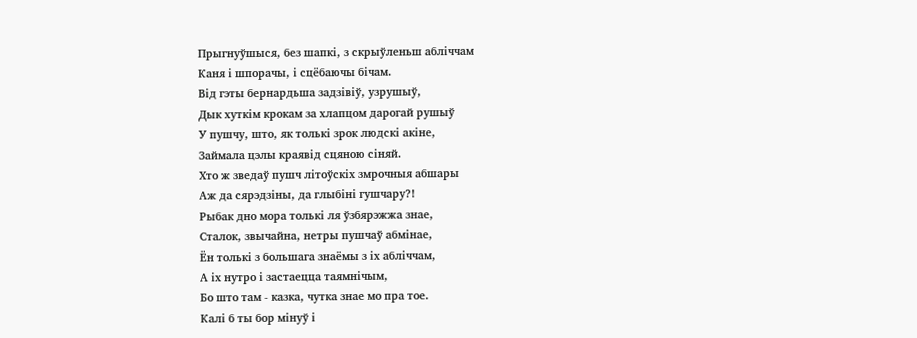Прыгнуўшыся, без шапкі, з скрыўленьш абліччам
Каня і шпорачы, і сцёбаючы бічам.
Від гэты бернардьша задзівіў, узрушыў,
Дык хуткім крокам за хлапцом дарогай рушыў
У пушчу, што, як толькі зрок людскі акіне,
Займала цэлы краявід сцяною сіняй.
Хто ж зведаў пушч літоўскіх змрочныя абшары
Аж да сярэдзіны, да глыбіні гушчару?!
Рыбак дно мора толькі ля ўзбярэжжа знае,
Сталок, звычайна, нетры пушчаў абмінае,
Ён толькі з большага знаёмы з іх абліччам,
А іх нутро і застаецца таямнічым,
Бо што там - казка, чутка знае мо пра тое.
Калі б ты бор мінуў і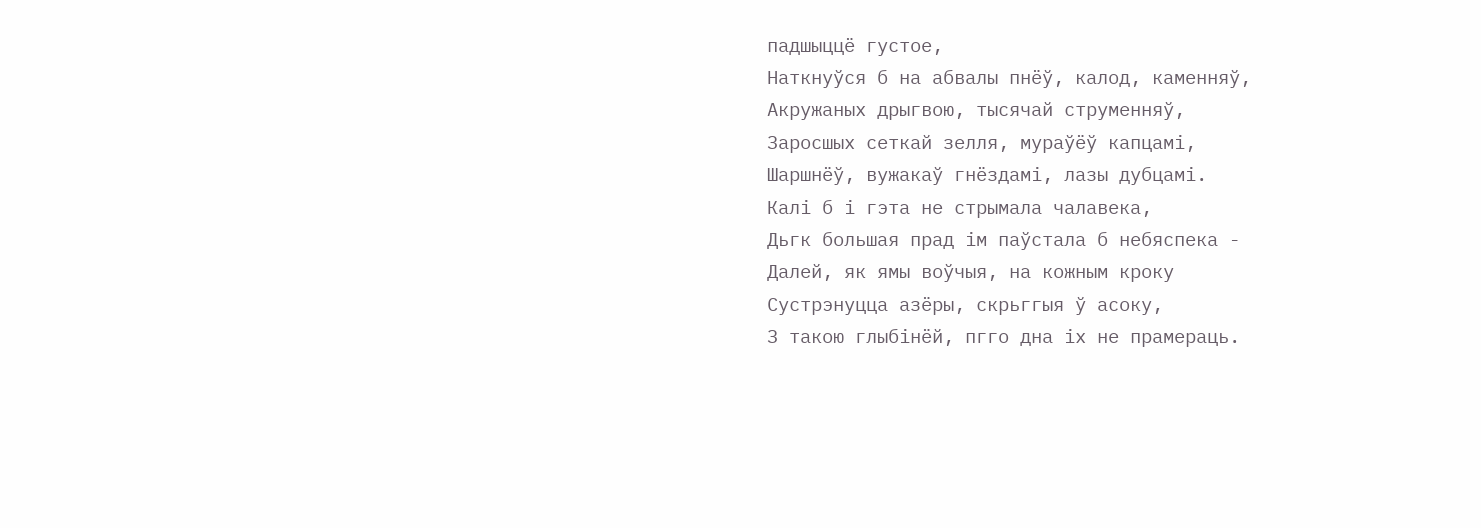падшыццё густое,
Наткнуўся б на абвалы пнёў, калод, каменняў,
Акружаных дрыгвою, тысячай струменняў,
Заросшых сеткай зелля, мураўёў капцамі,
Шаршнёў, вужакаў гнёздамі, лазы дубцамі.
Калі б і гэта не стрымала чалавека,
Дьгк большая прад ім паўстала б небяспека -
Далей, як ямы воўчыя, на кожным кроку
Сустрэнуцца азёры, скрьггыя ў асоку,
З такою глыбінёй, пгго дна іх не прамераць.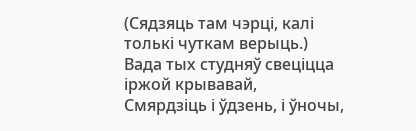(Сядзяць там чэрці, калі толькі чуткам верыць.)
Вада тых студняў свеціцца іржой крывавай,
Смярдзіць і ўдзень, і ўночы,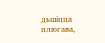дьшіцца плюгава,